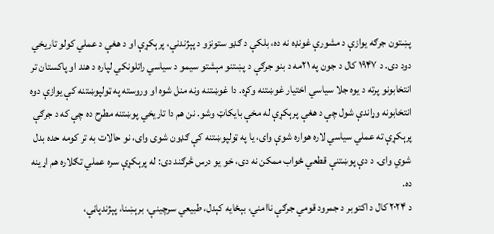پښتون جرګه یوازې د مشورې غونډه نه ده، بلکې د ګډو ستونزو د پېژندنې، پرېکړې او د هغې د عملي کولو تاریخي دود دی. د ۱۹۴۷ کال د جون په ۲۱مه د بنو جرګې د پښتنو مېشتو سیمو د سیاسي راتلونکي لپاره د هند او پاکستان تر انتخابونو پرته د یوه جلا سیاسي اختیار غوښتنه وکړه. دا غوښتنه ونه منل شوه او وروسته په ټولپوښتنه کې یوازې دوه انتخابونه وړاندې شول چې د هغې پرېکړې له مخې بایکاټ وشو. نن هم دا تاریخي پوښتنه مطرح ده چې که د جرګې پرېکړې ته عملي سیاسي لاره هواره شوې وای، یا په ټولپوښتنه کې ګډون شوی وای، نو حالات به تر کومه حده بدل شوي وای. د دې پوښتنې قطعي ځواب ممکن نه دی، خو یو درس څرګند دی: له پرېکړې سره عملي تګلاره هم اړینه ده.
د ۲۰۲۴ کال د اکتوبر د جمرود قومي جرګې ناامني، بېځایه کېدل، طبیعي سرچینې، برېښنا، پېژندپاڼې،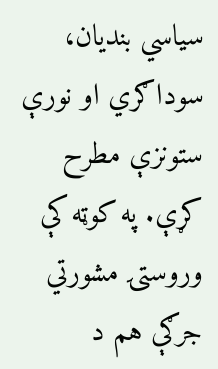سیاسي بندیان، سوداګري او نورې ستونزې مطرح کړې. په کوټه کې وروستۍ مشورتي جرګې هم د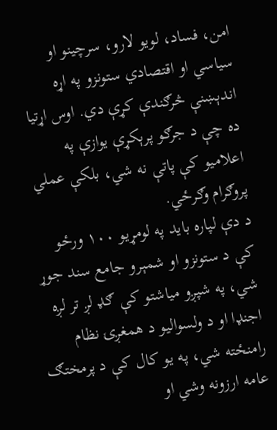امن، فساد، لویو لارو، سرچینو او سیاسي او اقتصادي ستونزو په اړه اندېښنې څرګندې کړې دي. اوس اړتیا ده چې د جرګو پرېکړې یوازې په اعلامیو کې پاتې نه شي، بلکې عملي پروګرام وګرځي.
د دې لپاره باید په لومړیو ۱۰۰ ورځو کې د ستونزو او شمېرو جامع سند جوړ شي، په شپږو میاشتو کې ګډ لږ تر لږه اجنډا او د ولسوالیو د همغږۍ نظام رامنځته شي، په یو کال کې د پرمختګ عامه ارزونه وشي او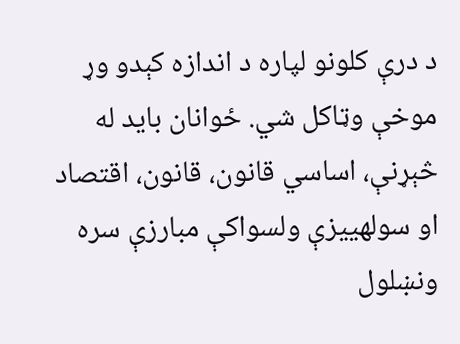د درې کلونو لپاره د اندازه کېدو وړ موخې وټاکل شي. ځوانان باید له څېړنې، اساسي قانون، قانون، اقتصاد او سولهییزې ولسواکې مبارزې سره ونښلول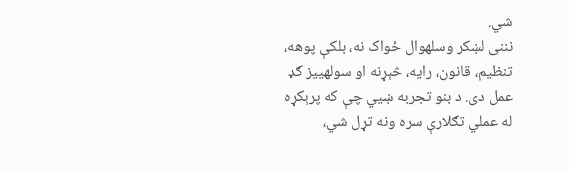شي.
نننی لښکر وسلهوال ځواک نه، بلکې پوهه، تنظیم، قانون، رایه، څېړنه او سولهییز ګډ عمل دی. د بنو تجربه ښيي چې که پرېکړه له عملي تګلارې سره ونه تړل شي،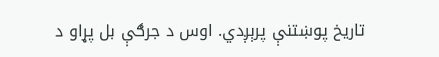تاریخ پوښتنې پرېږدي. اوس د جرګې بل پړاو د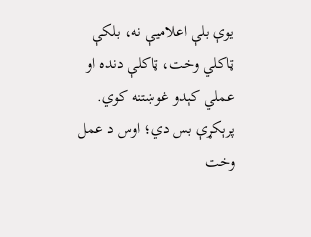یوې بلې اعلامیې نه، بلکې ټاکلي وخت، ټاکلې دنده او عملي کېدو غوښتنه کوي.
پرېکړې بس دي؛ اوس د عمل وخت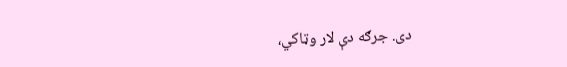دی. جرګه دې لار وټاکي،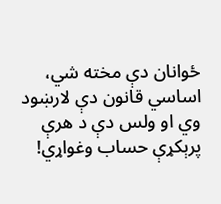ځوانان دې مخته شي، اساسي قانون دې لارښود وي او ولس دې د هرې پرېکړې حساب وغواړي!